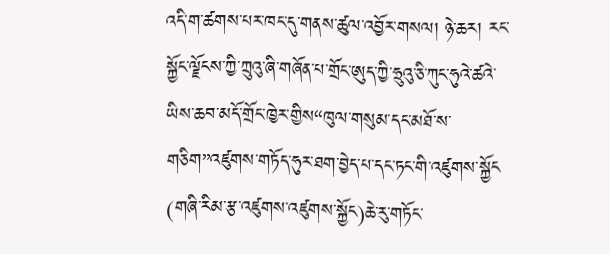འདི་ག་ཚགས་པར་ཁང་དུ་གནས་ཚུལ་འབྱོར་གསལ། ཉེ་ཆར། རང་སྐྱོང་ལྗོངས་ཀྱི་ཀྲུའུ་ཞི་གཞོན་པ་གྲོང་ཨུད་ཀྱི་ཧྲུའུ་ཅི་ཀུང་ཧུའེ་ཚའེ་ཡིས་ཆབ་མདོ་གྲོང་ཁྱེར་གྱིས“ཁུལ་གསུམ་དང་མཐོ་ས་གཅིག”འཛུགས་གཏོད་ཧུར་ཐག་བྱེད་པ་དང་ཏང་གི་འཛུགས་སྐྱོང (གཞི་རིམ་རྩ་འཛུགས་འཛུགས་སྐྱོང)ཆེ་རུ་གཏོང་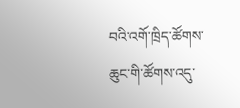བའི་འགོ་ཁྲིད་ཚོགས་ཆུང་གི་ཚོགས་འདུ་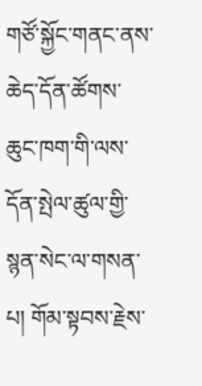གཙོ་སྐྱོང་གནང་ནས་ཆེད་དོན་ཚོགས་ཆུང་ཁག་གི་ལས་དོན་སྤེལ་ཚུལ་གྱི་སྙན་སེང་ལ་གསན་པ། གོམ་སྟབས་རྗེས་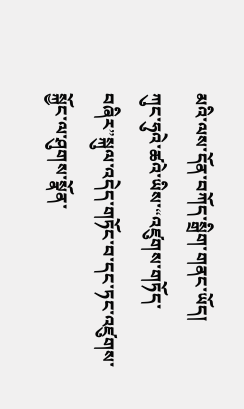མའི་ལས་དོན་བཀོད་སྒྲིག་གནང་ཡོད།
ཀུང་ཧུའེ་ཚའེ་ཡིས་“འཛུགས་གཏོད་བཞིར”སྐུལ་འདེད་གཏོང་བ་དང་ཏང་འཛུགས་སྐྱོང་ལ་ཤུགས་སྣོན་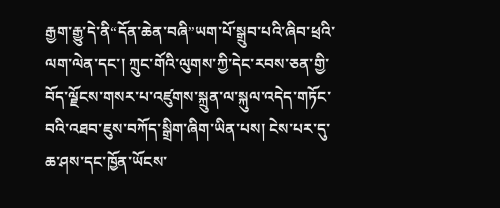རྒྱག་རྒྱུ་དེ་ནི“དོན་ཆེན་བཞི”ཡག་པོ་སྒྲུབ་པའི་ཞིབ་ཕྲའི་ལག་ལེན་དང་། ཀྲུང་གོའི་ལུགས་ཀྱི་དེང་རབས་ཅན་གྱི་བོད་ལྗོངས་གསར་པ་འཛུགས་སྐྲུན་ལ་སྐུལ་འདེད་གཏོང་བའི་འཐབ་ཇུས་བཀོད་སྒྲིག་ཞིག་ཡིན་པས། ངེས་པར་དུ་ཆ་ཤས་དང་ཁྱོན་ཡོངས་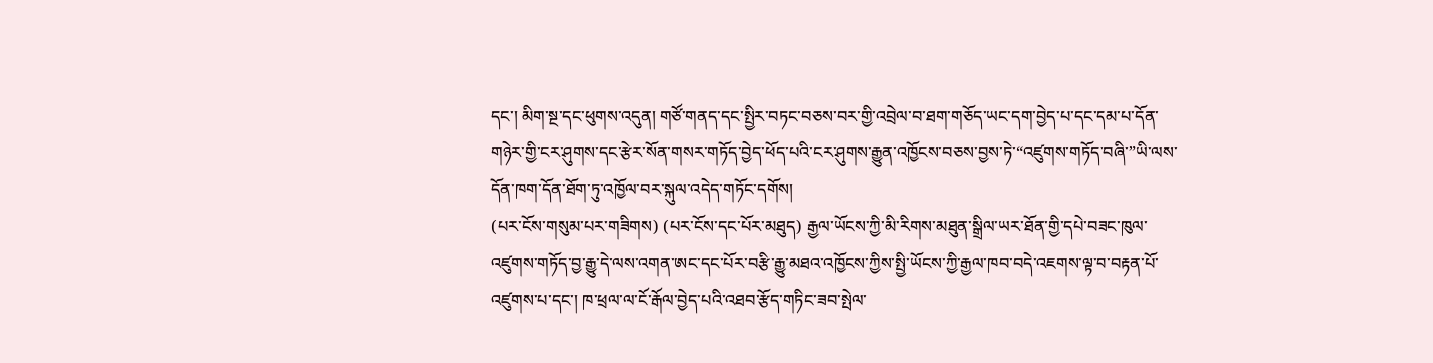དང་། མིག་སྔ་དང་ཕུགས་འདུན། གཙོ་གནད་དང་སྤྱིར་བཏང་བཅས་བར་གྱི་འབྲེལ་བ་ཐག་གཅོད་ཡང་དག་བྱེད་པ་དང་དམ་པ་དོན་གཉེར་གྱི་ངར་ཤུགས་དང་རྩེར་སོན་གསར་གཏོད་བྱེད་ཕོད་པའི་ངར་ཤུགས་རྒྱུན་འཁྱོངས་བཅས་བྱས་ཏེ་“འཛུགས་གཏོད་བཞི་”ཡི་ལས་དོན་ཁག་དོན་ཐོག་ཏུ་འཁྱོལ་བར་སྐུལ་འདེད་གཏོང་དགོས།
(པར་ངོས་གསུམ་པར་གཟིགས) (པར་ངོས་དང་པོར་མཐུད) རྒྱལ་ཡོངས་ཀྱི་མི་རིགས་མཐུན་སྒྲིལ་ཡར་ཐོན་གྱི་དཔེ་བཟང་ཁུལ་འཛུགས་གཏོད་བྱ་རྒྱུ་དེ་ལས་འགན་ཨང་དང་པོར་བརྩི་རྒྱུ་མཐའ་འཁྱོངས་ཀྱིས་སྤྱི་ཡོངས་ཀྱི་རྒྱལ་ཁབ་བདེ་འཇགས་ལྟ་བ་བརྟན་པོ་འཛུགས་པ་དང་། ཁ་ཕྲལ་ལ་ངོ་རྒོལ་བྱེད་པའི་འཐབ་རྩོད་གཏིང་ཟབ་སྤེལ་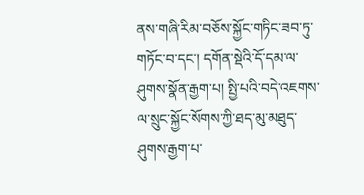ནས་གཞི་རིམ་བཅོས་སྐྱོང་གཏིང་ཟབ་ཏུ་གཏོང་བ་དང་། དགོན་སྡེའི་དོ་དམ་ལ་ཤུགས་སྣོན་རྒྱག་པ། སྤྱི་པའི་བདེ་འཇགས་ལ་སྲུང་སྐྱོང་སོགས་ཀྱི་ཐད་མུ་མཐུད་ཤུགས་རྒྱག་པ་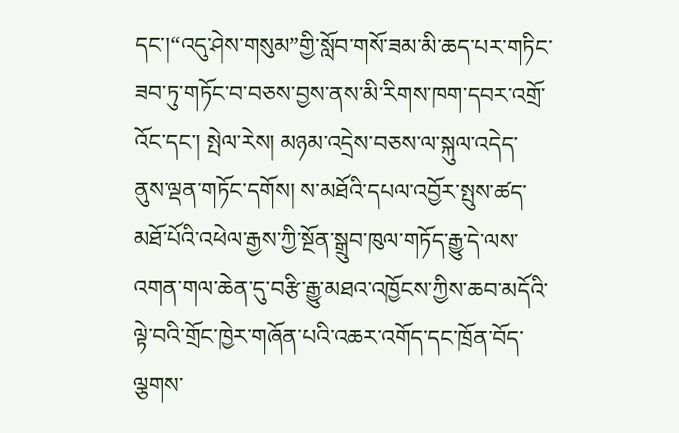དང་།“འདུ་ཤེས་གསུམ”གྱི་སློབ་གསོ་ཟམ་མི་ཆད་པར་གཏིང་ཟབ་ཏུ་གཏོང་བ་བཅས་བྱས་ནས་མི་རིགས་ཁག་དབར་འགྲོ་འོང་དང་། སྤེལ་རེས། མཉམ་འདྲེས་བཅས་ལ་སྐུལ་འདེད་ནུས་ལྡན་གཏོང་དགོས། ས་མཐོའི་དཔལ་འབྱོར་སྤུས་ཚད་མཐོ་པོའི་འཕེལ་རྒྱས་ཀྱི་སྔོན་སྒྲུབ་ཁུལ་གཏོད་རྒྱུ་དེ་ལས་འགན་གལ་ཆེན་དུ་བརྩི་རྒྱུ་མཐའ་འཁྱོངས་ཀྱིས་ཆབ་མདོའི་ལྟེ་བའི་གྲོང་ཁྱེར་གཞོན་པའི་འཆར་འགོད་དང་ཁྲོན་བོད་ལྕགས་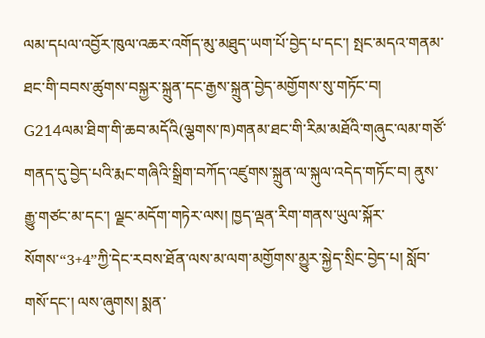ལམ་དཔལ་འབྱོར་ཁུལ་འཆར་འགོད་མུ་མཐུད་ཡག་པོ་བྱེད་པ་དང་། སྤང་མདའ་གནམ་ཐང་གི་བབས་ཚུགས་བསྐྱར་སྐྲུན་དང་རྒྱས་སྐྲུན་བྱེད་མགྱོགས་སུ་གཏོང་བ། G214ལམ་ཐིག་གི་ཆབ་མདོའི(ལྕགས་ཁ)གནམ་ཐང་གི་རིམ་མཐོའི་གཞུང་ལམ་གཙོ་གནད་དུ་བྱེད་པའི་རྨང་གཞིའི་སྒྲིག་བཀོད་འཛུགས་སྐྲུན་ལ་སྐུལ་འདེད་གཏོང་བ། ནུས་རྒྱུ་གཙང་མ་དང་། ལྗང་མདོག་གཏེར་ལས། ཁྱད་ལྡན་རིག་གནས་ཡུལ་སྐོར་སོགས་“3+4”ཀྱི་དེང་རབས་ཐོན་ལས་མ་ལག་མགྱོགས་མྱུར་སྐྱེད་སྲིང་བྱེད་པ། སློབ་གསོ་དང་། ལས་ཞུགས། སྨན་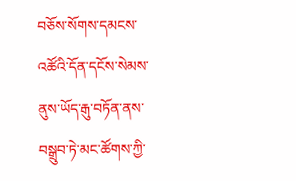བཅོས་སོགས་དམངས་འཚོའི་དོན་དངོས་སེམས་ནུས་ཡོད་རྒུ་བཏོན་ནས་བསྒྲུབ་ཏེ་མང་ཚོགས་ཀྱི་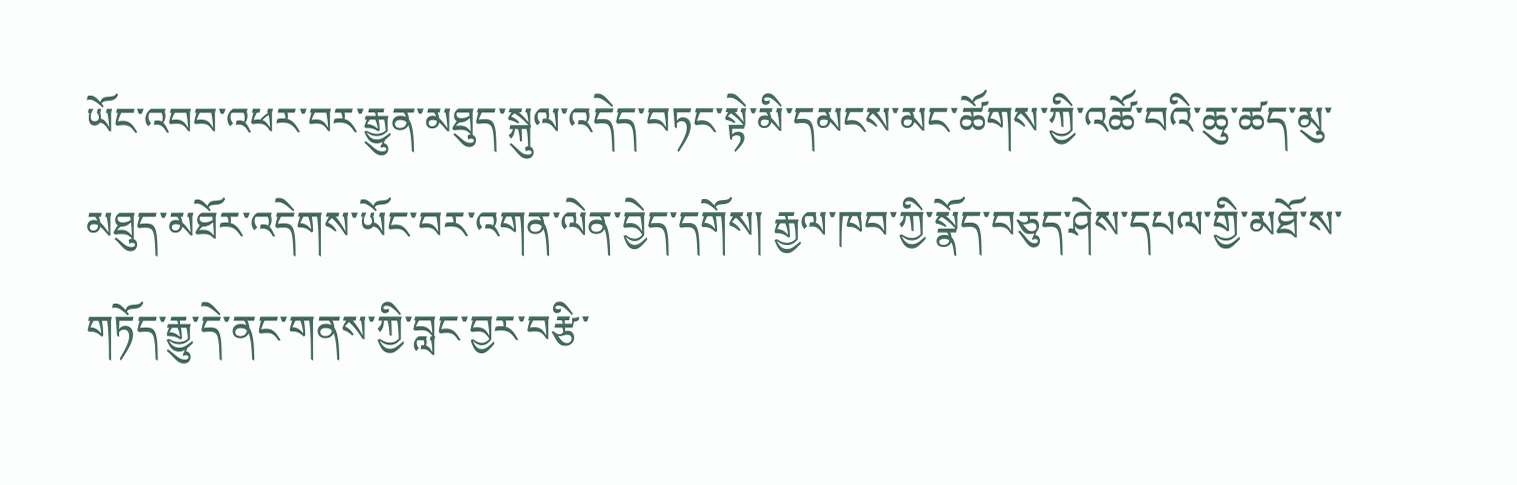ཡོང་འབབ་འཕར་བར་རྒྱུན་མཐུད་སྐུལ་འདེད་བཏང་སྟེ་མི་དམངས་མང་ཚོགས་ཀྱི་འཚོ་བའི་ཆུ་ཚད་མུ་མཐུད་མཐོར་འདེགས་ཡོང་བར་འགན་ལེན་བྱེད་དགོས། རྒྱལ་ཁབ་ཀྱི་སྣོད་བཅུད་ཤེས་དཔལ་གྱི་མཐོ་ས་གཏོད་རྒྱུ་དེ་ནང་གནས་ཀྱི་བླང་བྱར་བརྩི་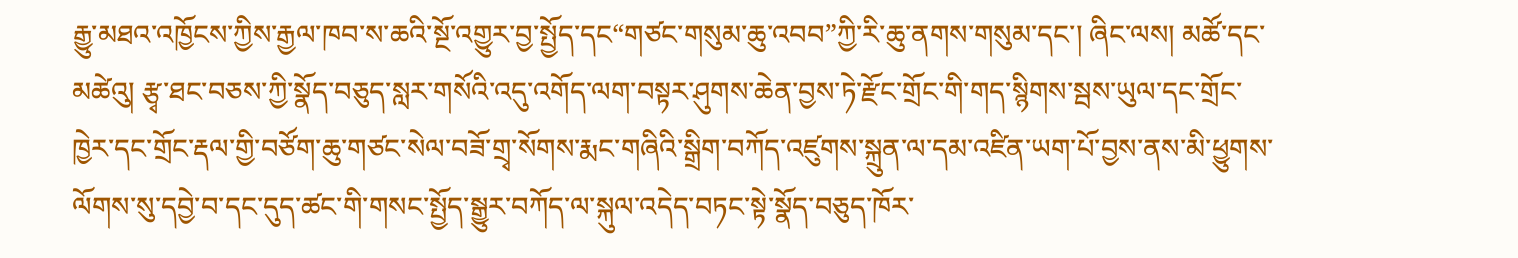རྒྱུ་མཐའ་འཁྱོངས་ཀྱིས་རྒྱལ་ཁབ་ས་ཆའི་སྔོ་འགྱུར་བྱ་སྤྱོད་དང“གཙང་གསུམ་ཆུ་འབབ”ཀྱི་རི་ཆུ་ནགས་གསུམ་དང་། ཞིང་ལས། མཚོ་དང་མཚེའུ། རྩྭ་ཐང་བཅས་ཀྱི་སྣོད་བཅུད་སླར་གསོའི་འདུ་འགོད་ལག་བསྟར་ཤུགས་ཆེན་བྱས་ཏེ་རྫོང་གྲོང་གི་གད་སྙིགས་སྦས་ཡུལ་དང་གྲོང་ཁྱེར་དང་གྲོང་རྡལ་གྱི་བཙོག་ཆུ་གཙང་སེལ་བཟོ་གྲྭ་སོགས་རྨང་གཞིའི་སྒྲིག་བཀོད་འཛུགས་སྐྲུན་ལ་དམ་འཛིན་ཡག་པོ་བྱས་ནས་མི་ཕྱུགས་ལོགས་སུ་དབྱེ་བ་དང་དུད་ཚང་གི་གསང་སྤྱོད་སྒྱུར་བཀོད་ལ་སྐུལ་འདེད་བཏང་སྟེ་སྣོད་བཅུད་ཁོར་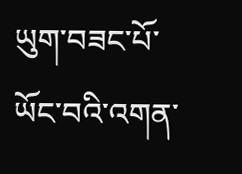ཡུག་བཟང་པོ་ཡོང་བའི་འགན་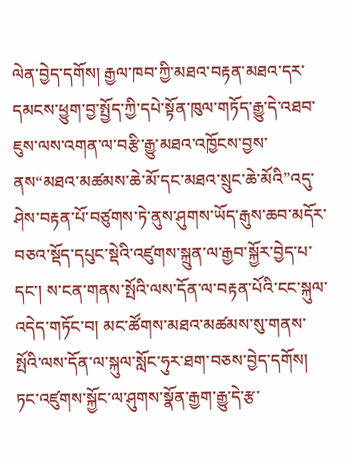ལེན་བྱེད་དགོས། རྒྱལ་ཁབ་ཀྱི་མཐའ་བརྟན་མཐའ་དར་དམངས་ཕྱུག་བྱ་སྤྱོད་ཀྱི་དཔེ་སྟོན་ཁུལ་གཏོད་རྒྱུ་དེ་འཐབ་ཇུས་ལས་འགན་ལ་བརྩི་རྒྱུ་མཐའ་འཁྱོངས་བྱས་ནས“མཐའ་མཚམས་ཆེ་མོ་དང་མཐའ་སྲུང་ཆེ་མོའི”འདུ་ཤེས་བརྟན་པོ་བཙུགས་ཏེ་ནུས་ཤུགས་ཡོད་རྒུས་ཆབ་མདོར་བཅའ་སྡོད་དཔུང་སྡེའི་འཛུགས་སྐྲུན་ལ་རྒྱབ་སྐྱོར་བྱེད་པ་དང་། ས་ངན་གནས་སྤོའི་ལས་དོན་ལ་བརྟན་པོའི་ངང་སྐུལ་འདེད་གཏོང་བ། མང་ཚོགས་མཐའ་མཚམས་སུ་གནས་སྤོའི་ལས་དོན་ལ་སྐུལ་སློང་ཧུར་ཐག་བཅས་བྱེད་དགོས། ཏང་འཛུགས་སྐྱོང་ལ་ཤུགས་སྣོན་རྒྱག་རྒྱུ་དེ་རྩ་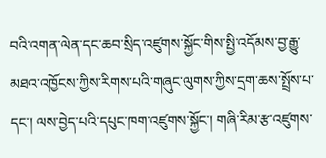བའི་འགན་ལེན་དང་ཆབ་སྲིད་འཛུགས་སྐྱོང་གིས་སྤྱི་འདོམས་བྱ་རྒྱུ་མཐའ་འཁྱོངས་ཀྱིས་རིགས་པའི་གཞུང་ལུགས་ཀྱིས་དྲག་ཆས་སྤྲོས་པ་དང་། ལས་བྱེད་པའི་དཔུང་ཁག་འཛུགས་སྐྱོང་། གཞི་རིམ་རྩ་འཛུགས་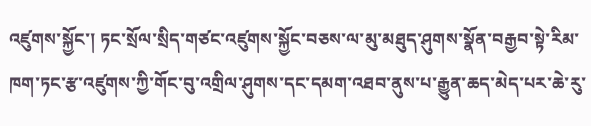འཛུགས་སྐྱོང་། ཏང་སྲོལ་སྲིད་གཙང་འཛུགས་སྐྱོང་བཅས་ལ་མུ་མཐུད་ཤུགས་སྣོན་བརྒྱབ་སྟེ་རིམ་ཁག་ཏང་རྩ་འཛུགས་ཀྱི་གོང་བུ་འགྲིལ་ཤུགས་དང་དམག་འཐབ་ནུས་པ་རྒྱུན་ཆད་མེད་པར་ཆེ་རུ་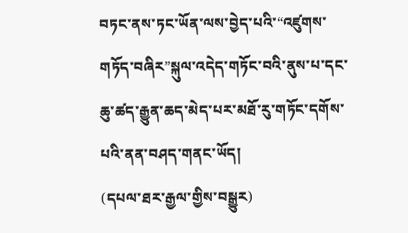བཏང་ནས་ཏང་ཡོན་ལས་བྱེད་པའི་“འཛུགས་གཏོད་བཞིར”སྐུལ་འདེད་གཏོང་བའི་ནུས་པ་དང་ཆུ་ཚད་རྒྱུན་ཆད་མེད་པར་མཐོ་རུ་གཏོང་དགོས་པའི་ནན་བཤད་གནང་ཡོད།
(དཔལ་ཐར་རྒྱལ་གྱིས་བསྒྱུར)